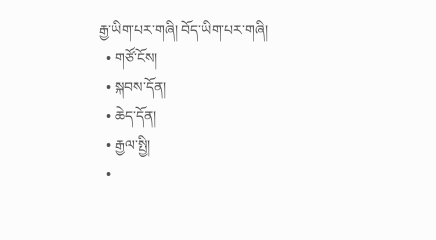རྒྱ་ཡིག་པར་གཞི། བོད་ཡིག་པར་གཞི།
  • གཙོ་ངོས།
  • སྐབས་དོན།
  • ཆེད་དོན།
  • རྒྱལ་སྤྱི།
  •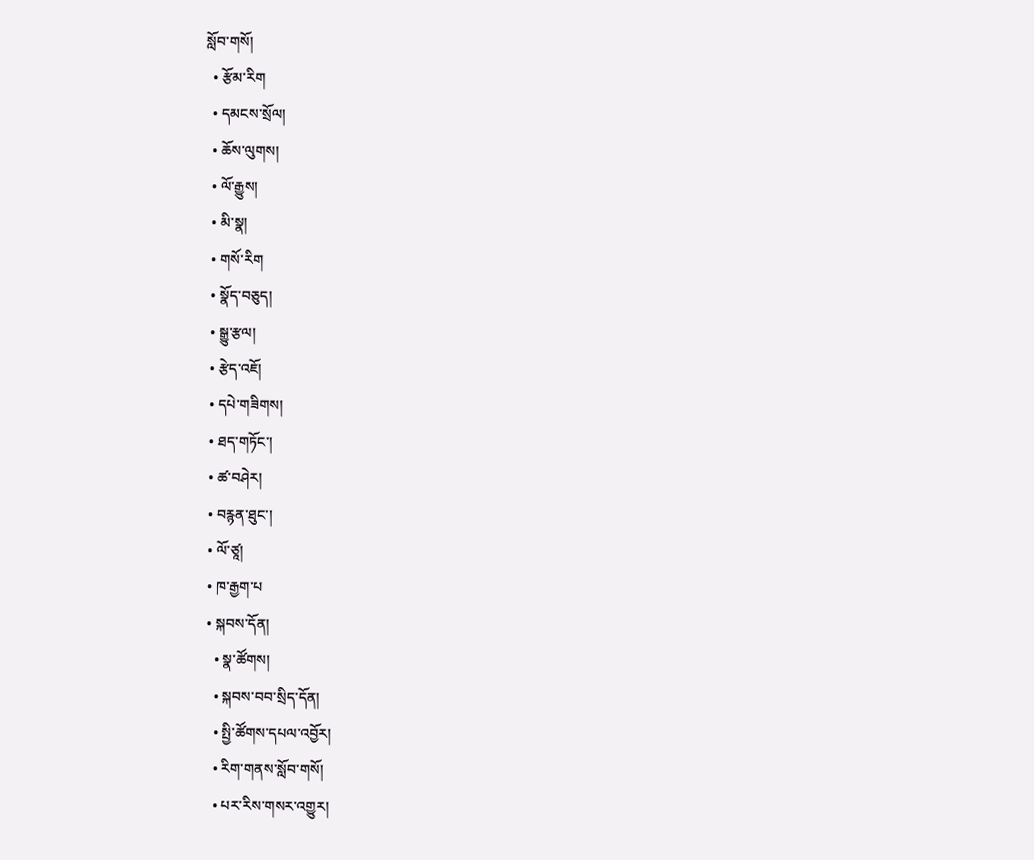སློབ་གསོ།
  • རྩོམ་རིག
  • དམངས་སྲོལ།
  • ཆོས་ལུགས།
  • ལོ་རྒྱུས།
  • མི་སྣ།
  • གསོ་རིག
  • སྣོད་བཅུད།
  • སྒྱུ་རྩལ།
  • རྩེད་འཇོ།
  • དཔེ་གཟིགས།
  • ཐད་གཏོང་།
  • ཚ་བཤེར།
  • བརྙན་ཐུང་།
  • ལོ་ཙཱ།
  • ཁ་རྒྱག་པ
  • སྐབས་དོན།
    • སྣ་ཚོགས།
    • སྐབས་བབ་སྲིད་དོན།
    • སྤྱི་ཚོགས་དཔལ་འབྱོར།
    • རིག་གནས་སློབ་གསོ།
    • པར་རིས་གསར་འགྱུར།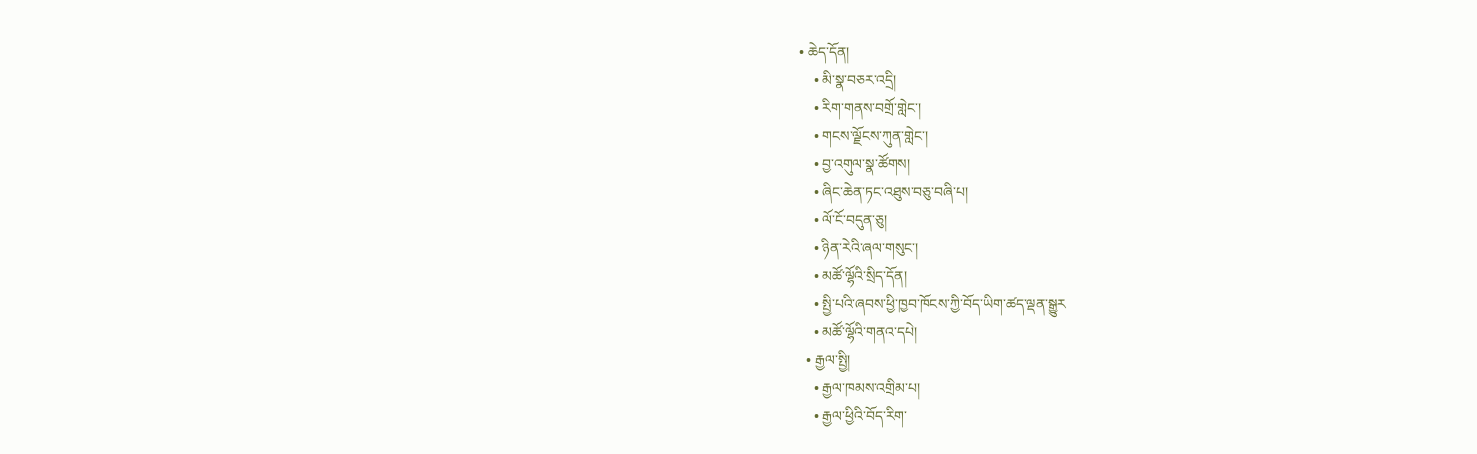• ཆེད་དོན།
    • མི་སྣ་བཅར་འདྲི།
    • རིག་གནས་བགྲོ་གླེང་།
    • གངས་ལྗོངས་ཀུན་གླེང་།
    • བྱ་འགུལ་སྣ་ཚོགས།
    • ཞིང་ཆེན་ཏང་འཐུས་བཅུ་བཞི་པ།
    • ལོ་ངོ་བདུན་ཅུ།
    • ཉིན་རེའི་ཞལ་གསུང་།
    • མཚོ་ལྷོའི་སྲིད་དོན།
    • སྤྱི་པའི་ཞབས་ཕྱི་ཁྱབ་ཁོངས་ཀྱི་བོད་ཡིག་ཚད་ལྡན་སྒྱུར
    • མཚོ་ལྷོའི་གནའ་དཔེ།
  • རྒྱལ་སྤྱི།
    • རྒྱལ་ཁམས་འགྲིམ་པ།
    • རྒྱལ་ཕྱིའི་བོད་རིག་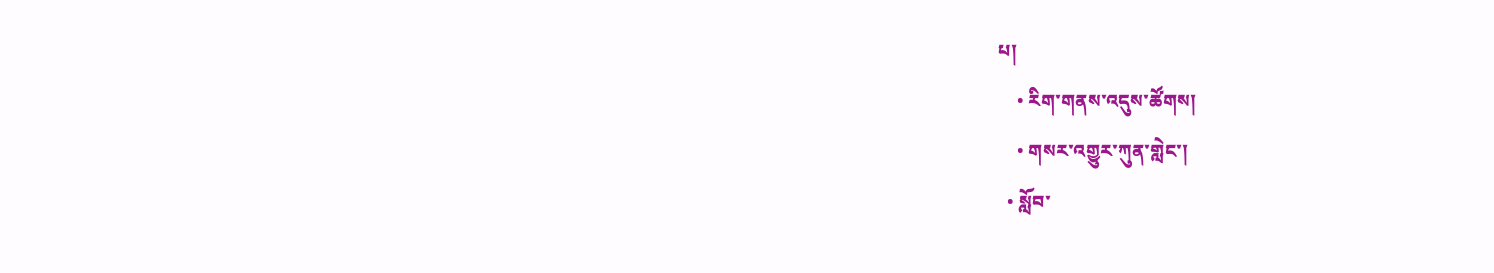པ།
    • རིག་གནས་འདུས་ཚོགས།
    • གསར་འགྱུར་ཀུན་གླེང་།
  • སློབ་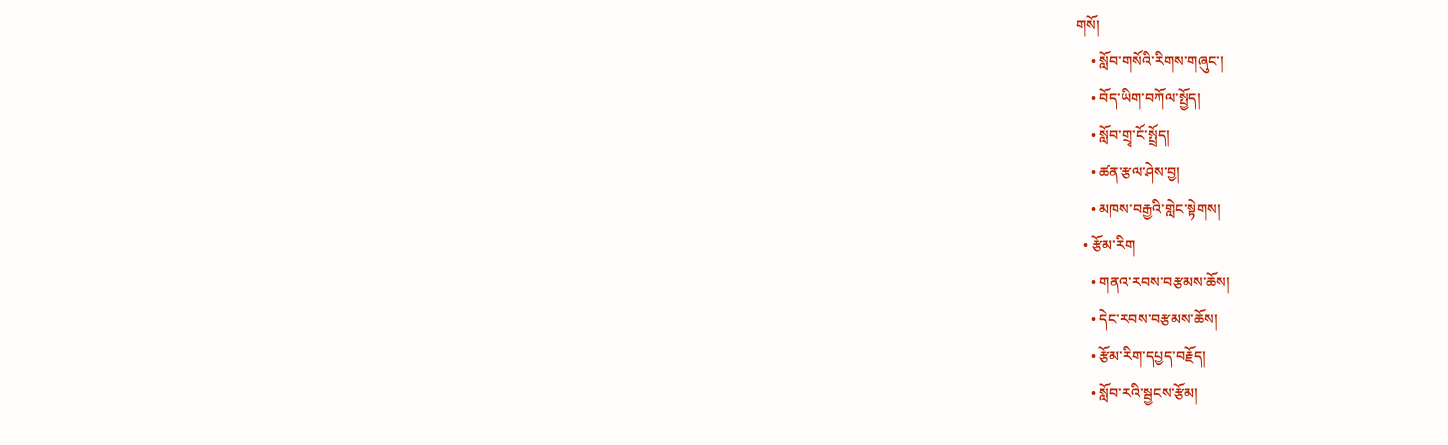གསོ།
    • སློབ་གསོའི་རིགས་གཞུང་།
    • བོད་ཡིག་བཀོལ་སྤྱོད།
    • སློབ་གྲྭ་ངོ་སྤྲོད།
    • ཚན་རྩལ་ཤེས་བྱ།
    • མཁས་བརྒྱའི་གླེང་སྟེགས།
  • རྩོམ་རིག
    • གནའ་རབས་བརྩམས་ཆོས།
    • དེང་རབས་བརྩམས་ཆོས།
    • རྩོམ་རིག་དཔྱད་བརྗོད།
    • སློབ་རའི་སྦྱངས་རྩོམ།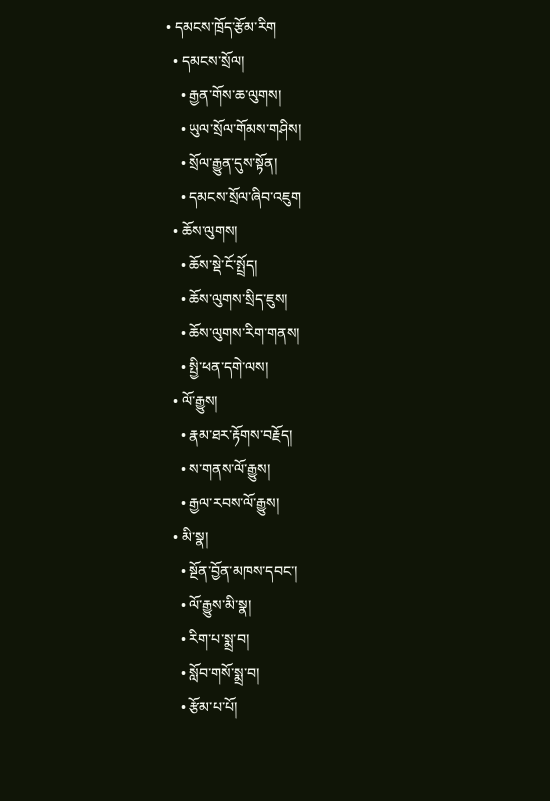• དམངས་ཁྲོད་རྩོམ་རིག
  • དམངས་སྲོལ།
    • རྒྱན་གོས་ཆ་ལུགས།
    • ཡུལ་སྲོལ་གོམས་གཤིས།
    • སྲོལ་རྒྱུན་དུས་སྟོན།
    • དམངས་སྲོལ་ཞིབ་འཇུག
  • ཆོས་ལུགས།
    • ཆོས་སྡེ་ངོ་སྤྲོད།
    • ཆོས་ལུགས་སྲིད་ཇུས།
    • ཆོས་ལུགས་རིག་གནས།
    • སྤྱི་ཕན་དགེ་ལས།
  • ལོ་རྒྱུས།
    • རྣམ་ཐར་རྟོགས་བརྗོད།
    • ས་གནས་ལོ་རྒྱུས།
    • རྒྱལ་རབས་ལོ་རྒྱུས།
  • མི་སྣ།
    • སྔོན་བྱོན་མཁས་དབང་།
    • ལོ་རྒྱུས་མི་སྣ།
    • རིག་པ་སྨྲ་བ།
    • སློབ་གསོ་སྨྲ་བ།
    • རྩོམ་པ་པོ།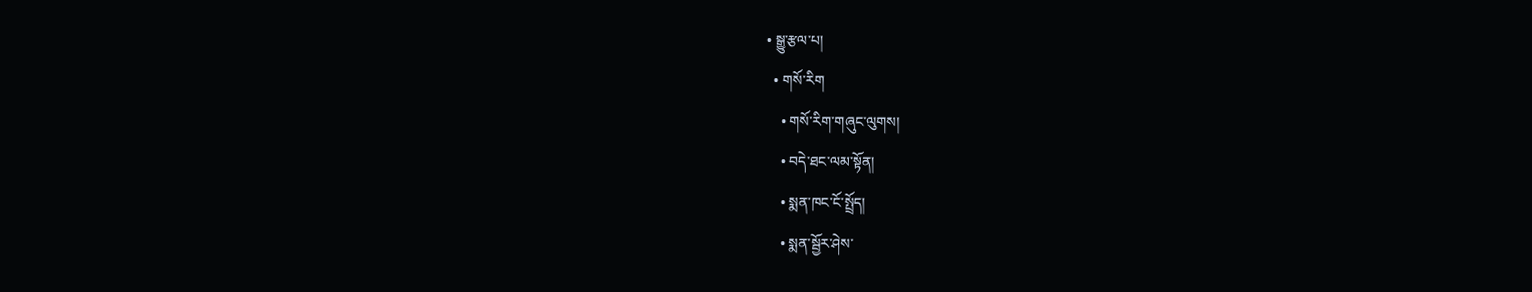• སྒྱུ་རྩལ་པ།
  • གསོ་རིག
    • གསོ་རིག་གཞུང་ལུགས།
    • བདེ་ཐང་ལམ་སྟོན།
    • སྨན་ཁང་ངོ་སྤྲོད།
    • སྨན་སྦྱོར་ཤེས་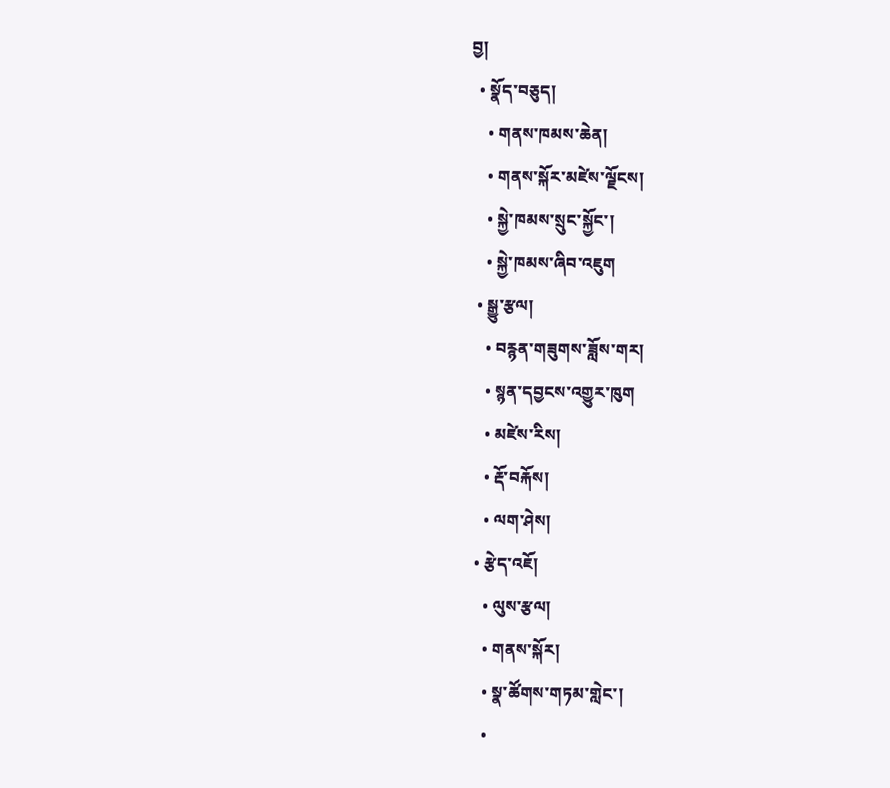བྱ།
  • སྣོད་བཅུད།
    • གནས་ཁམས་ཆེན།
    • གནས་སྐོར་མཛེས་ལྗོངས།
    • སྐྱེ་ཁམས་སྲུང་སྐྱོང་།
    • སྐྱེ་ཁམས་ཞིབ་འཇུག
  • སྒྱུ་རྩལ།
    • བརྙན་གཟུགས་ཟློས་གར།
    • སྙན་དབྱངས་འགྱུར་ཁུག
    • མཛེས་རིས།
    • རྡོ་བརྐོས།
    • ལག་ཤེས།
  • རྩེད་འཇོ།
    • ལུས་རྩལ།
    • གནས་སྐོར།
    • སྣ་ཚོགས་གཏམ་གླེང་།
    •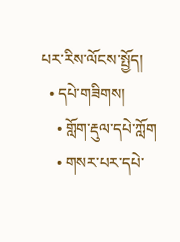པར་རིས་ལོངས་སྤྱོད།
  • དཔེ་གཟིགས།
    • གློག་རྡུལ་དཔེ་ཀློག
    • གསར་པར་དཔེ་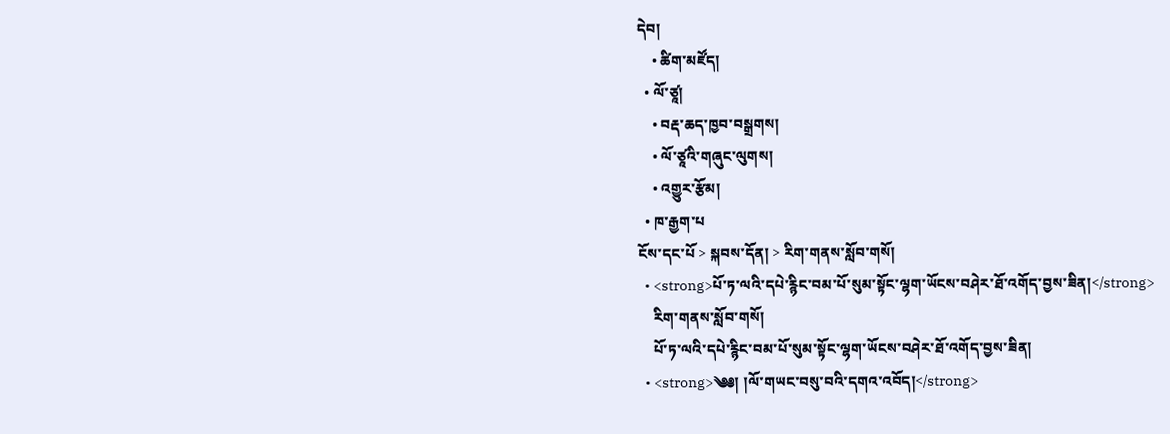དེབ།
    • ཚིག་མཛོད།
  • ལོ་ཙཱ།
    • བརྡ་ཆད་ཁྱབ་བསྒྲགས།
    • ལོ་ཙཱའི་གཞུང་ལུགས།
    • འགྱུར་རྩོམ།
  • ཁ་རྒྱག་པ
ངོས་དང་པོ > སྐབས་དོན། > རིག་གནས་སློབ་གསོ།
  • <strong>པོ་ཏ་ལའི་དཔེ་རྙིང་བམ་པོ་སུམ་སྟོང་ལྷག་ཡོངས་བཤེར་ཐོ་འགོད་བྱས་ཟིན།</strong>
    རིག་གནས་སློབ་གསོ།
    པོ་ཏ་ལའི་དཔེ་རྙིང་བམ་པོ་སུམ་སྟོང་ལྷག་ཡོངས་བཤེར་ཐོ་འགོད་བྱས་ཟིན།
  • <strong>༄༅། །ལོ་གཡང་བསུ་བའི་དགའ་འབོད།</strong>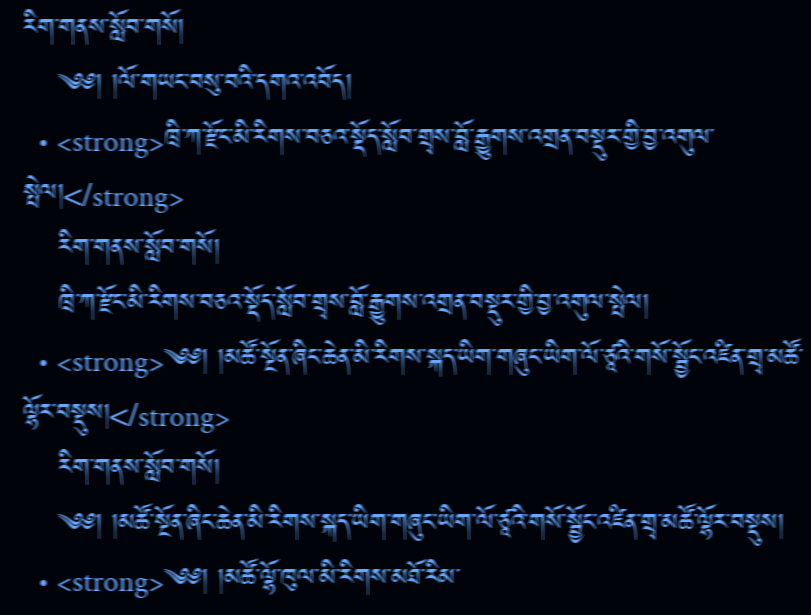རིག་གནས་སློབ་གསོ།
    ༄༅། །ལོ་གཡང་བསུ་བའི་དགའ་འབོད།
  • <strong>ཁྲི་ཀ་རྫོང་མི་རིགས་བཅའ་སྡོད་སློབ་གྲྭས་བློ་རྒྱུགས་འགྲན་བསྡུར་གྱི་བྱ་འགུལ་སྤེལ།</strong>
    རིག་གནས་སློབ་གསོ།
    ཁྲི་ཀ་རྫོང་མི་རིགས་བཅའ་སྡོད་སློབ་གྲྭས་བློ་རྒྱུགས་འགྲན་བསྡུར་གྱི་བྱ་འགུལ་སྤེལ།
  • <strong>༄༅། །མཚོ་སྔོན་ཞིང་ཆེན་མི་རིགས་སྐད་ཡིག་གཞུང་ཡིག་ལོ་ཙཱའི་གསོ་སྦྱོང་འཛིན་གྲྭ་མཚོ་ལྷོར་བསྡུས།</strong>
    རིག་གནས་སློབ་གསོ།
    ༄༅། །མཚོ་སྔོན་ཞིང་ཆེན་མི་རིགས་སྐད་ཡིག་གཞུང་ཡིག་ལོ་ཙཱའི་གསོ་སྦྱོང་འཛིན་གྲྭ་མཚོ་ལྷོར་བསྡུས།
  • <strong>༄༅། །མཚོ་ལྷོ་ཁུལ་མི་རིགས་མཐོ་རིམ་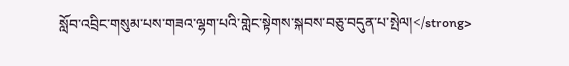སློབ་འབྲིང་གསུམ་པས་གཟའ་ལྷག་པའི་གླེང་སྟེགས་སྐབས་བཅུ་བདུན་པ་སྤེལ།</strong>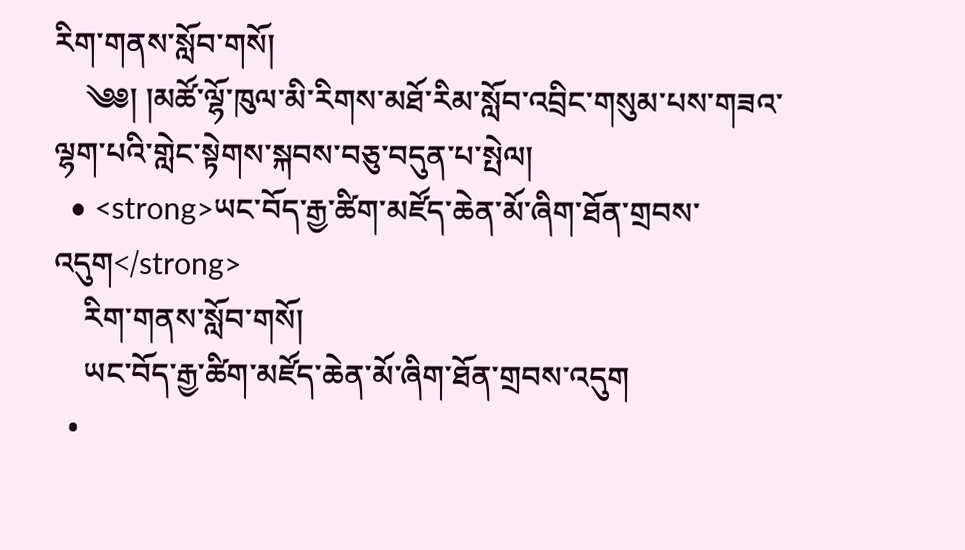རིག་གནས་སློབ་གསོ།
    ༄༅། །མཚོ་ལྷོ་ཁུལ་མི་རིགས་མཐོ་རིམ་སློབ་འབྲིང་གསུམ་པས་གཟའ་ལྷག་པའི་གླེང་སྟེགས་སྐབས་བཅུ་བདུན་པ་སྤེལ།
  • <strong>ཡང་བོད་རྒྱ་ཚིག་མཛོད་ཆེན་མོ་ཞིག་ཐོན་གྲབས་འདུག</strong>
    རིག་གནས་སློབ་གསོ།
    ཡང་བོད་རྒྱ་ཚིག་མཛོད་ཆེན་མོ་ཞིག་ཐོན་གྲབས་འདུག
  •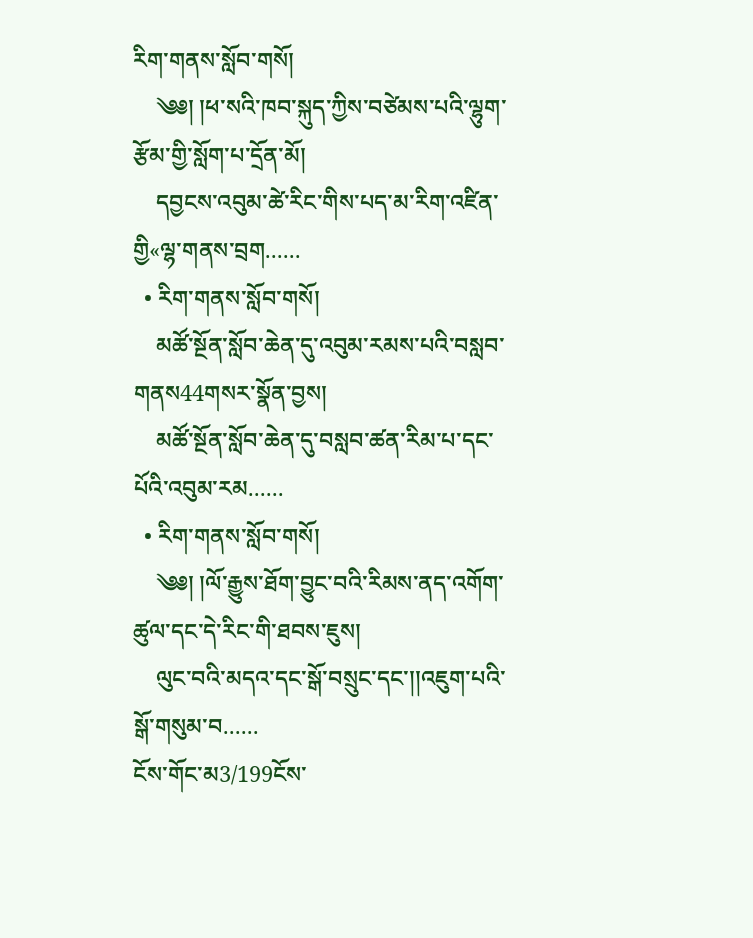རིག་གནས་སློབ་གསོ།
    ༄༅། །ཕ་སའི་ཁབ་སྐུད་ཀྱིས་བཙེམས་པའི་ལྷུག་རྩོམ་གྱི་སློག་པ་དྲོན་མོ།
    དབྱངས་འབུམ་ཚེ་རིང་གིས་པད་མ་རིག་འཛིན་གྱི«ལྷ་གནས་བྲག......
  • རིག་གནས་སློབ་གསོ།
    མཚོ་སྔོན་སློབ་ཆེན་དུ་འབུམ་རམས་པའི་བསླབ་གནས44གསར་སྣོན་བྱས།
    མཚོ་སྔོན་སློབ་ཆེན་དུ་བསླབ་ཚན་རིམ་པ་དང་པོའི་འབུམ་རམ......
  • རིག་གནས་སློབ་གསོ།
    ༄༅། །ལོ་རྒྱུས་ཐོག་བྱུང་བའི་རིམས་ནད་འགོག་ཚུལ་དང་དེ་རིང་གི་ཐབས་ཇུས།
    ལུང་བའི་མདའ་དང་སྒོ་བསྲུང་དང་།།འཇུག་པའི་སྒོ་གསུམ་བ......
ངོས་གོང་མ3/199ངོས་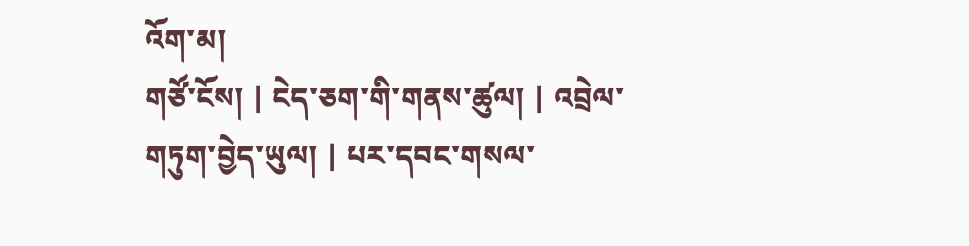འོག་མ།
གཙོ་ངོས། | ངེད་ཅག་གི་གནས་ཚུལ། | འབྲེལ་གཏུག་བྱེད་ཡུལ། | པར་དབང་གསལ་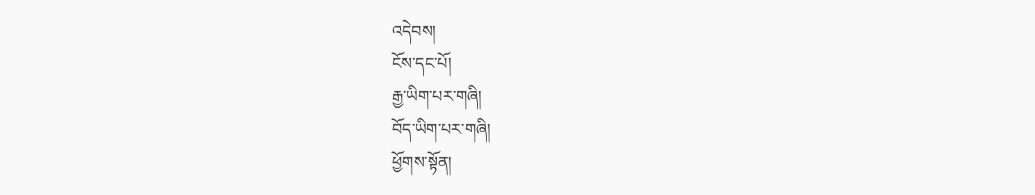འདེབས།
ངོས་དང་པོ།
རྒྱ་ཡིག་པར་གཞི།
བོད་ཡིག་པར་གཞི།
ཕྱོགས་སྟོན།